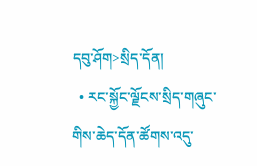དབུ་ཤོག>སྲིད་དོན།
  • རང་སྐྱོང་ལྗོངས་སྲིད་གཞུང་གིས་ཆེད་དོན་ཚོགས་འདུ་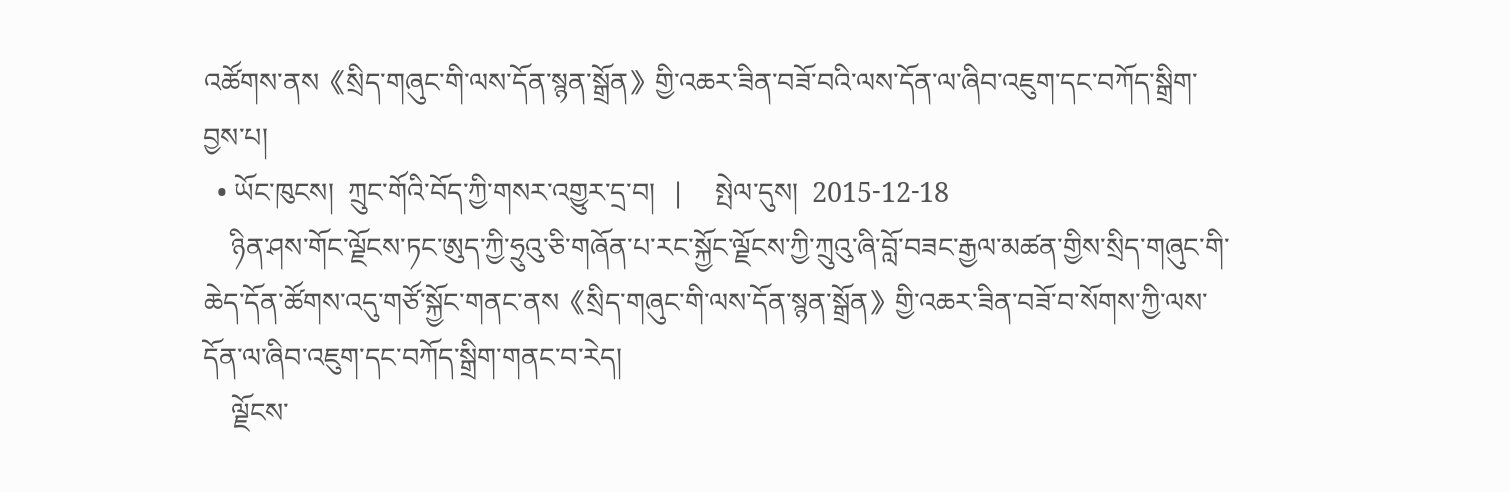འཚོགས་ནས《སྲིད་གཞུང་གི་ལས་དོན་སྙན་སྒྲོན》གྱི་འཆར་ཟིན་བཟོ་བའི་ལས་དོན་ལ་ཞིབ་འཇུག་དང་བཀོད་སྒྲིག་བྱས་པ།
  • ཡོང་ཁུངས།  ཀྲུང་གོའི་བོད་ཀྱི་གསར་འགྱུར་དྲ་བ།   |     སྤེལ་དུས།  2015-12-18
    ཉིན་ཤས་གོང་ལྗོངས་ཏང་ཨུད་ཀྱི་ཧྲུའུ་ཅི་གཞོན་པ་རང་སྐྱོང་ལྗོངས་ཀྱི་ཀྲུའུ་ཞི་བློ་བཟང་རྒྱལ་མཚན་གྱིས་སྲིད་གཞུང་གི་ཆེད་དོན་ཚོགས་འདུ་གཙོ་སྐྱོང་གནང་ནས《སྲིད་གཞུང་གི་ལས་དོན་སྙན་སྒྲོན》གྱི་འཆར་ཟིན་བཟོ་བ་སོགས་ཀྱི་ལས་དོན་ལ་ཞིབ་འཇུག་དང་བཀོད་སྒྲིག་གནང་བ་རེད།
    ལྗོངས་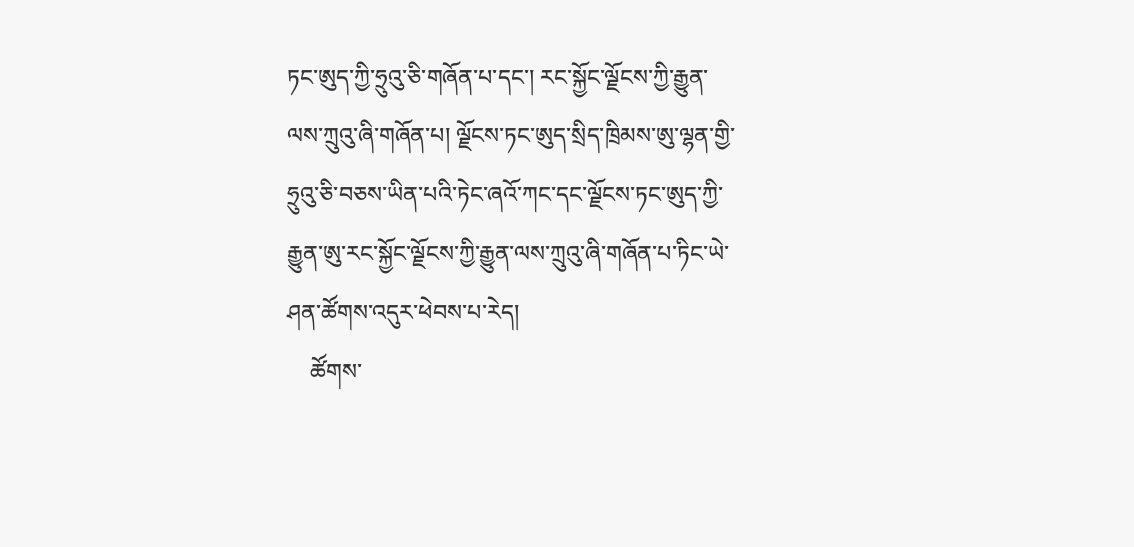ཏང་ཨུད་ཀྱི་ཧྲུའུ་ཅི་གཞོན་པ་དང་། རང་སྐྱོང་ལྗོངས་ཀྱི་རྒྱུན་ལས་ཀྲུའུ་ཞི་གཞོན་པ། ལྗོངས་ཏང་ཨུད་སྲིད་ཁྲིམས་ཨུ་ལྷན་གྱི་ཧྲུའུ་ཅི་བཅས་ཡིན་པའི་ཏེང་ཞའོ་ཀང་དང་ལྗོངས་ཏང་ཨུད་ཀྱི་རྒྱུན་ཨུ་རང་སྐྱོང་ལྗོངས་ཀྱི་རྒྱུན་ལས་ཀྲུའུ་ཞི་གཞོན་པ་ཏིང་ཡེ་ཤན་ཚོགས་འདུར་ཕེབས་པ་རེད།
    ཚོགས་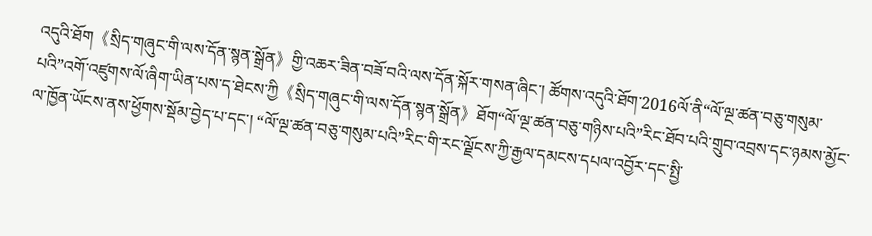འདུའི་ཐོག《སྲིད་གཞུང་གི་ལས་དོན་སྙན་སྒྲོན》གྱི་འཆར་ཟིན་བཟོ་བའི་ལས་དོན་སྐོར་གསན་ཞིང་། ཚོགས་འདུའི་ཐོག་2016ལོ་ནི“ལོ་ལྔ་ཚན་བཅུ་གསུམ་པའི”འགོ་འཛུགས་ལོ་ཞིག་ཡིན་པས་ད་ཐེངས་ཀྱི《སྲིད་གཞུང་གི་ལས་དོན་སྙན་སྒྲོན》ཐོག“ལོ་ལྔ་ཚན་བཅུ་གཉིས་པའི”རིང་ཐོབ་པའི་གྲུབ་འབྲས་དང་ཉམས་མྱོང་ལ་ཁྱོན་ཡོངས་ནས་ཕྱོགས་སྡོམ་བྱེད་པ་དང་། “ལོ་ལྔ་ཚན་བཅུ་གསུམ་པའི”རིང་གི་རང་ལྗོངས་ཀྱི་རྒྱལ་དམངས་དཔལ་འབྱོར་དང་སྤྱི་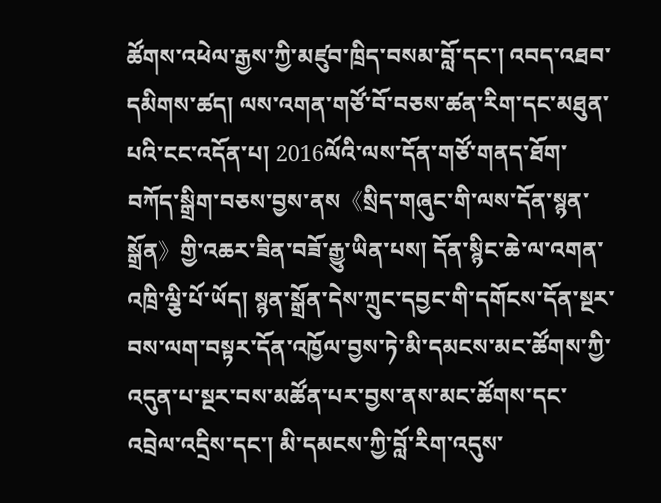ཚོགས་འཕེལ་རྒྱས་ཀྱི་མཛུབ་ཁྲིད་བསམ་བློ་དང་། འབད་འཐབ་དམིགས་ཚད། ལས་འགན་གཙོ་བོ་བཅས་ཚན་རིག་དང་མཐུན་པའི་ངང་འདོན་པ། 2016ལོའི་ལས་དོན་གཙོ་གནད་ཐོག་བཀོད་སྒྲིག་བཅས་བྱས་ནས《སྲིད་གཞུང་གི་ལས་དོན་སྙན་སྒྲོན》གྱི་འཆར་ཟིན་བཟོ་རྒྱུ་ཡིན་པས། དོན་སྙིང་ཆེ་ལ་འགན་འཁྲི་ལྕི་པོ་ཡོད། སྙན་སྒྲོན་དེས་ཀྲུང་དབྱང་གི་དགོངས་དོན་སྔར་བས་ལག་བསྟར་དོན་འཁྱོལ་བྱས་ཏེ་མི་དམངས་མང་ཚོགས་ཀྱི་འདུན་པ་སྔར་བས་མཚོན་པར་བྱས་ནས་མང་ཚོགས་དང་འབྲེལ་འདྲིས་དང་། མི་དམངས་ཀྱི་བློ་རིག་འདུས་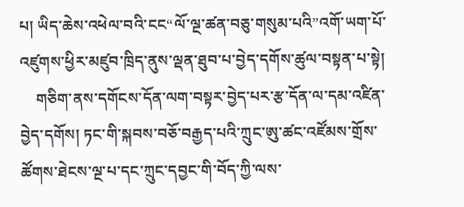པ། ཡིད་ཆེས་འཕེལ་བའི་ངང“ལོ་ལྔ་ཚན་བཅུ་གསུམ་པའི”འགོ་ཡག་པོ་འཛུགས་ཕྱིར་མཛུབ་ཁྲིད་ནུས་ལྡན་ཐུབ་པ་བྱེད་དགོས་ཚུལ་བསྟན་པ་སྟེ།
    གཅིག་ནས་དགོངས་དོན་ལག་བསྟར་བྱེད་པར་རྩ་དོན་ལ་དམ་འཛིན་བྱེད་དགོས། ཏང་གི་སྐབས་བཅོ་བརྒྱད་པའི་ཀྲུང་ཨུ་ཚང་འཛོམས་གྲོས་ཚོགས་ཐེངས་ལྔ་པ་དང་ཀྲུང་དབྱང་གི་བོད་ཀྱི་ལས་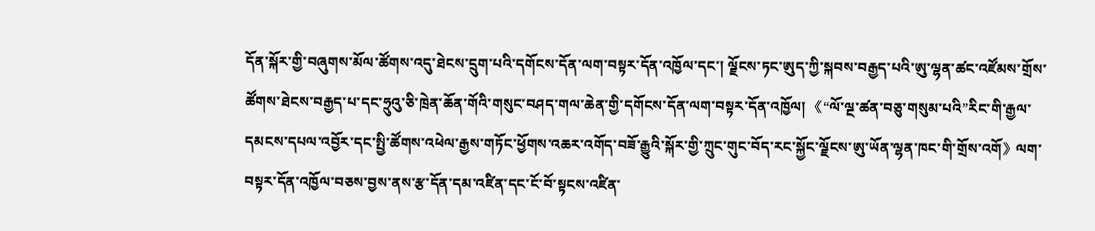དོན་སྐོར་གྱི་བཞུགས་མོལ་ཚོགས་འདུ་ཐེངས་དྲུག་པའི་དགོངས་དོན་ལག་བསྟར་དོན་འཁྱོལ་དང་། ལྗོངས་ཏང་ཨུད་ཀྱི་སྐབས་བརྒྱད་པའི་ཨུ་ལྷན་ཚང་འཛོམས་གྲོས་ཚོགས་ཐེངས་བརྒྱད་པ་དང་ཧྲུའུ་ཅི་ཁྲེན་ཆོན་གོའི་གསུང་བཤད་གལ་ཆེན་གྱི་དགོངས་དོན་ལག་བསྟར་དོན་འཁྱོལ། 《“ལོ་ལྔ་ཚན་བཅུ་གསུམ་པའི”རིང་གི་རྒྱལ་དམངས་དཔལ་འབྱོར་དང་སྤྱི་ཚོགས་འཕེལ་རྒྱས་གཏོང་ཕྱོགས་འཆར་འགོད་བཟོ་རྒྱུའི་སྐོར་གྱི་ཀྲུང་གུང་བོད་རང་སྐྱོང་ལྗོངས་ཨུ་ཡོན་ལྷན་ཁང་གི་གྲོས་འགོ》ལག་བསྟར་དོན་འཁྱོལ་བཅས་བྱས་ནས་རྩ་དོན་དམ་འཛིན་དང་ངོ་བོ་སྟངས་འཛིན་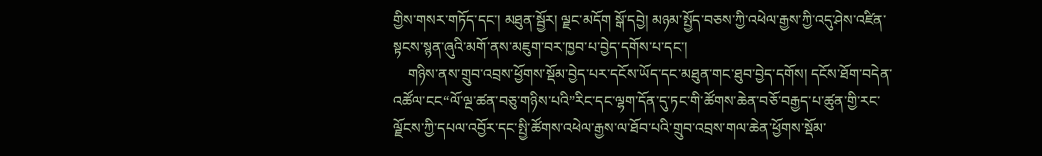གྱིས་གསར་གཏོད་དང་། མཐུན་སྦྱོར། ལྗང་མདོག སྒོ་དབྱེ། མཉམ་སྤྱོད་བཅས་ཀྱི་འཕེལ་རྒྱས་ཀྱི་འདུ་ཤེས་འཛིན་སྟངས་སྙན་ཞུའི་མགོ་ནས་མཇུག་བར་ཁྱབ་པ་བྱེད་དགོས་པ་དང་།
    གཉིས་ནས་གྲུབ་འབྲས་ཕྱོགས་སྡོམ་བྱེད་པར་དངོས་ཡོད་དང་མཐུན་གང་ཐུབ་བྱེད་དགོས། དངོས་ཐོག་བདེན་འཚོལ་ངང“ལོ་ལྔ་ཚན་བཅུ་གཉིས་པའི”རིང་དང་ལྷག་དོན་དུ་ཏང་གི་ཚོགས་ཆེན་བཅོ་བརྒྱད་པ་ཚུན་གྱི་རང་ལྗོངས་ཀྱི་དཔལ་འབྱོར་དང་སྤྱི་ཚོགས་འཕེལ་རྒྱས་ལ་ཐོབ་པའི་གྲུབ་འབྲས་གལ་ཆེན་ཕྱོགས་སྡོམ་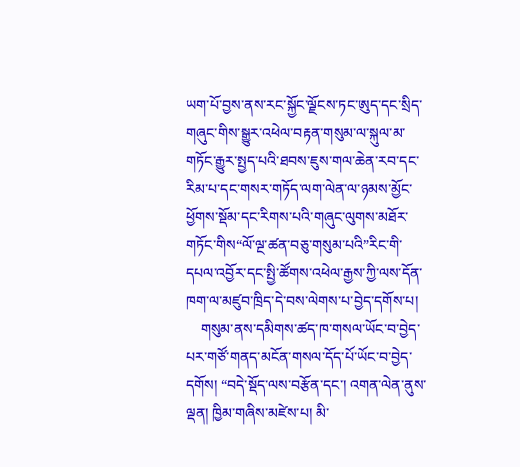ཡག་པོ་བྱས་ནས་རང་སྐྱོང་ལྗོངས་ཏང་ཨུད་དང་སྲིད་གཞུང་གིས་སྒྱུར་འཕེལ་བརྟན་གསུམ་ལ་སྐུལ་མ་གཏོང་རྒྱུར་སྤྱད་པའི་ཐབས་ཇུས་གལ་ཆེན་རབ་དང་རིམ་པ་དང་གསར་གཏོད་ལག་ལེན་ལ་ཉམས་མྱོང་ཕྱོགས་སྡོམ་དང་རིགས་པའི་གཞུང་ལུགས་མཐོར་གཏོང་གིས“ལོ་ལྔ་ཚན་བཅུ་གསུམ་པའི”རིང་གི་དཔལ་འབྱོར་དང་སྤྱི་ཚོགས་འཕེལ་རྒྱས་ཀྱི་ལས་དོན་ཁག་ལ་མཛུབ་ཁྲིད་དེ་བས་ལེགས་པ་བྱེད་དགོས་པ།
    གསུམ་ནས་དམིགས་ཚད་ཁ་གསལ་ཡོང་བ་བྱེད་པར་གཙོ་གནད་མངོན་གསལ་དོད་པོ་ཡོང་བ་བྱེད་དགོས། “བདེ་སྡོད་ལས་བརྩོན་དང་། འགན་ལེན་ནུས་ལྡན། ཁྱིམ་གཞིས་མཛེས་པ། མི་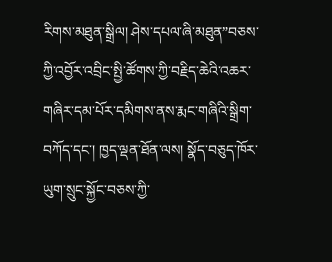རིགས་མཐུན་སྒྲིལ། ཤེས་དཔལ་ཞི་མཐུན”བཅས་ཀྱི་འབྱོར་འབྲིང་སྤྱི་ཚོགས་ཀྱི་བརྗིད་ཆེའི་འཆར་གཞིར་དམ་པོར་དམིགས་ནས་རྨང་གཞིའི་སྒྲིག་བཀོད་དང་། ཁྱད་ལྡན་ཐོན་ལས། སྣོད་བཅུད་ཁོར་ཡུག་སྲུང་སྐྱོང་བཅས་ཀྱི་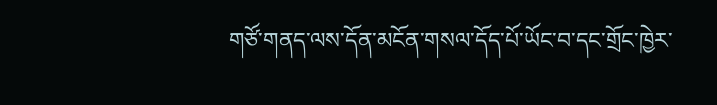གཙོ་གནད་ལས་དོན་མངོན་གསལ་དོད་པོ་ཡོང་བ་དང་གྲོང་ཁྱེར་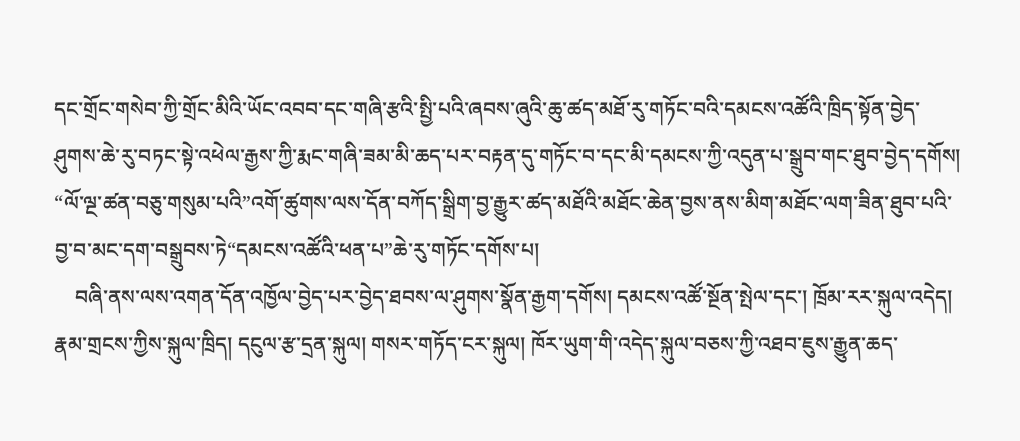དང་གྲོང་གསེབ་ཀྱི་གྲོང་མིའི་ཡོང་འབབ་དང་གཞི་རྩའི་སྤྱི་པའི་ཞབས་ཞུའི་ཆུ་ཚད་མཐོ་རུ་གཏོང་བའི་དམངས་འཚོའི་ཁྲིད་སྟོན་བྱེད་ཤུགས་ཆེ་རུ་བཏང་སྟེ་འཕེལ་རྒྱས་ཀྱི་རྨང་གཞི་ཟམ་མི་ཆད་པར་བརྟན་དུ་གཏོང་བ་དང་མི་དམངས་ཀྱི་འདུན་པ་སྒྲུབ་གང་ཐུབ་བྱེད་དགོས། “ལོ་ལྔ་ཚན་བཅུ་གསུམ་པའི”འགོ་ཚུགས་ལས་དོན་བཀོད་སྒྲིག་བྱ་རྒྱུར་ཚད་མཐོའི་མཐོང་ཆེན་བྱས་ནས་མིག་མཐོང་ལག་ཟིན་ཐུབ་པའི་བྱ་བ་མང་དག་བསྒྲུབས་ཏེ“དམངས་འཚོའི་ཕན་པ”ཆེ་རུ་གཏོང་དགོས་པ།
    བཞི་ནས་ལས་འགན་དོན་འཁྱོལ་བྱེད་པར་བྱེད་ཐབས་ལ་ཤུགས་སྣོན་རྒྱག་དགོས། དམངས་འཚོ་སྔོན་སྤེལ་དང་། ཁྲོམ་རར་སྐུལ་འདེད། རྣམ་གྲངས་ཀྱིས་སྐུལ་ཁྲིད། དངུལ་རྩ་དྲན་སྐུལ། གསར་གཏོད་ངར་སྐུལ། ཁོར་ཡུག་གི་འདེད་སྐུལ་བཅས་ཀྱི་འཐབ་ཇུས་རྒྱུན་ཆད་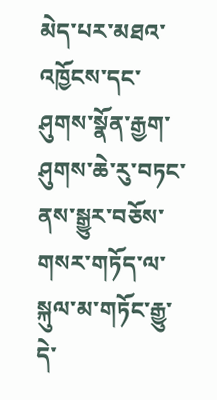མེད་པར་མཐའ་འཁྱོངས་དང་ཤུགས་སྣོན་རྒྱག་ཤུགས་ཆེ་རུ་བཏང་ནས་སྒྱུར་བཅོས་གསར་གཏོད་ལ་སྐུལ་མ་གཏོང་རྒྱུ་དེ་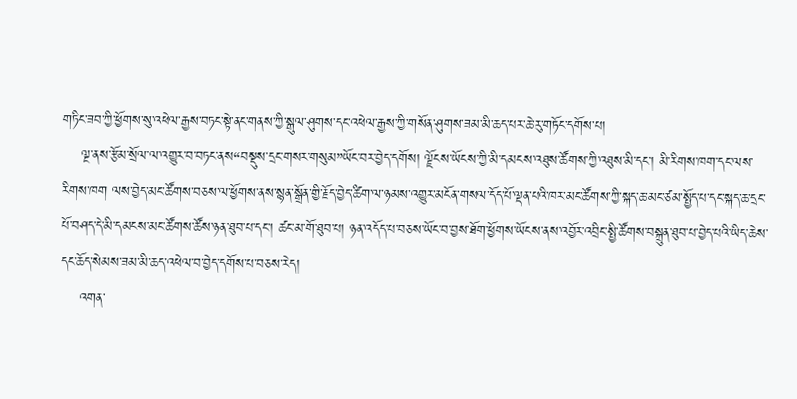གཏིང་ཟབ་ཀྱི་ཕྱོགས་སུ་འཕེལ་རྒྱས་བཏང་སྟེ་ནང་གནས་ཀྱི་སྒུལ་ཤུགས་དང་འཕེལ་རྒྱས་ཀྱི་གསོན་ཤུགས་ཟམ་མི་ཆད་པར་ཆེ་རུ་གཏོང་དགོས་པ།
    ལྔ་ནས་རྩོམ་སྲོལ་ལ་འགྱུར་བ་བཏང་ནས“བསྡུས་དྲང་གསར་གསུམ”ཡོང་བར་བྱེད་དགོས། ལྗོངས་ཡོངས་ཀྱི་མི་དམངས་འཐུས་ཚོགས་ཀྱི་འཐུས་མི་དང་། མི་རིགས་ཁག་དང་ལས་རིགས་ཁག ལས་བྱེད་མང་ཚོགས་བཅས་ལ་ཕྱོགས་ནས་སྙན་སྒྲོན་གྱི་རྗོད་བྱེད་ཚིག་ལ་ཉམས་འགྱུར་མངོན་གསལ་དོད་པོ་ལྡན་པའི་ཁར་མང་ཚོགས་ཀྱི་སྐད་ཆ་མང་ཙམ་སྤྱོད་པ་དང་སྐད་ཆ་དྲང་པོ་བཤད་དེ་མི་དམངས་མང་ཚོགས་ཚོས་ཉན་ཐུབ་པ་དང་། ཚང་མ་གོ་ཐུབ་པ། ཉན་འདོད་པ་བཅས་ཡོང་བ་བྱས་ཐོག་ཕྱོགས་ཡོངས་ནས་འབྱོར་འབྲིང་སྤྱི་ཚོགས་བསྐྲུན་ཐུབ་པ་བྱེད་པའི་ཡིད་ཆེས་དང་ཆོད་སེམས་ཟམ་མི་ཆད་འཕེལ་བ་བྱེད་དགོས་པ་བཅས་རེད།
    འགན་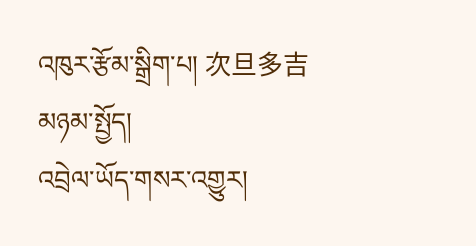འཁུར་རྩོམ་སྒྲིག་པ། 次旦多吉
མཉམ་སྤྱོད།
འབྲེལ་ཡོད་གསར་འགྱུར།